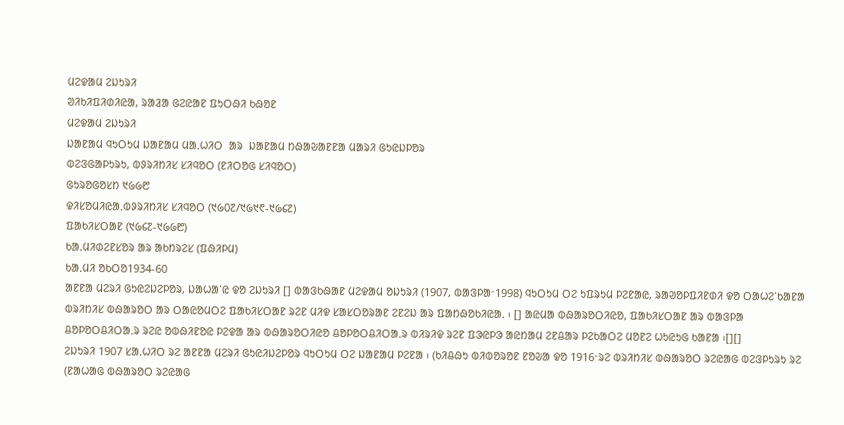ᱢᱮᱫᱟᱢ ᱮᱡᱩᱨᱤ
ᱣᱤᱠᱤᱯᱤᱰᱤᱭᱟ, ᱨᱟᱲᱟ ᱜᱮᱭᱟᱱ ᱯᱩᱛᱷᱤ ᱠᱷᱚᱱ
ᱢᱮᱫᱟᱢ ᱮᱡᱩᱨᱤ
ᱡᱟᱱᱟᱢ ᱧᱩᱛᱩᱢ ᱡᱟᱱᱟᱢ ᱢᱟᱹᱦᱤᱛ  ᱟᱨ  ᱡᱟᱱᱟᱢ ᱴᱷᱟᱶᱟᱱᱱᱟ ᱢᱟᱨᱤ ᱜᱩᱭᱡᱞᱚᱨ
ᱵᱮᱝᱜᱟᱞᱩᱨᱩ, ᱵᱽᱨᱤᱴᱤᱥ ᱥᱤᱧᱚᱛ (ᱱᱤᱛᱚᱜ ᱥᱤᱧᱚᱛ)
ᱜᱩᱨᱚᱜᱚᱥᱴ ᱑᱙᱙᱘
ᱫᱤᱥᱚᱢᱤᱭᱟᱹᱵᱽᱨᱤᱴᱤᱥ ᱥᱤᱧᱚᱛ (᱑᱙᱐᱗/᱑᱙᱑᱖-᱑᱙᱔᱗)
ᱯᱟᱠᱤᱥᱛᱟᱱ (᱑᱙᱔᱗-᱑᱙᱙᱘)
ᱠᱟᱹᱢᱤᱰᱮᱱᱥᱚᱨ ᱟᱨ ᱟᱠᱴᱨᱮᱥ (ᱯᱷᱤᱞᱢ)
ᱠᱟᱹᱢᱤ ᱚᱠᱛᱚ1934-60
ᱟᱱᱱᱟ ᱢᱮᱨᱤ ᱜᱩᱭᱮᱡᱮᱞᱚᱨ, ᱡᱟᱦᱟᱸᱭ ᱫᱚ ᱮᱡᱩᱨᱤ [] ᱵᱟᱝᱠᱷᱟᱱ ᱢᱮᱫᱟᱢ ᱚᱡᱩᱨᱤ (1907, ᱵᱟᱝᱞᱟᱼ1998) ᱧᱩᱛᱩᱢ ᱛᱮ ᱩᱯᱨᱩᱢ ᱞᱮᱱᱟᱭ, ᱨᱟᱣᱚᱞᱯᱤᱱᱰᱤ ᱫᱚ ᱛᱟᱦᱮᱸᱠᱟᱱᱟ ᱵᱨᱤᱴᱤᱥ ᱵᱷᱟᱨᱚᱛ ᱟᱨ ᱛᱟᱭᱚᱢᱛᱮ ᱯᱟᱠᱤᱥᱛᱟᱱ ᱨᱮᱱ ᱢᱤᱫ ᱥᱟᱥᱛᱚᱨᱟᱱ ᱮᱱᱮᱡ ᱟᱨ ᱯᱟᱴᱷᱚᱠᱤᱭᱟᱹ ᱾ [] ᱟᱭᱢᱟ ᱵᱷᱟᱨᱚᱛᱤᱭᱚ, ᱯᱟᱠᱤᱥᱛᱟᱱ ᱟᱨ ᱵᱟᱝᱞᱟ ᱪᱚᱞᱚᱛᱪᱤᱛᱟᱹᱨ ᱨᱮᱭ ᱚᱵᱷᱤᱱᱚᱭ ᱞᱮᱫᱟ ᱟᱨ ᱵᱷᱟᱨᱚᱛᱤᱭᱚ ᱪᱚᱞᱚᱛᱪᱤᱛᱟᱹᱨ ᱵᱤᱨᱤᱫ ᱨᱮᱱ ᱯᱳᱭᱞᱳ ᱟᱭᱴᱟᱢ ᱮᱱᱪᱟᱨ ᱞᱮᱠᱟᱛᱮ ᱢᱚᱱᱮ ᱦᱩᱭᱩᱜ ᱠᱟᱱᱟ ᱾[][]
ᱮᱡᱩᱨᱤ 1907 ᱥᱟᱹᱦᱤᱛ ᱨᱮ ᱟᱱᱱᱟ ᱢᱮᱨᱤ ᱜᱩᱭᱤᱡᱮᱞᱚᱨ ᱧᱩᱛᱩᱢ ᱛᱮ ᱡᱟᱱᱟᱢ ᱞᱮᱱᱟ ᱾ (ᱠᱤᱪᱷᱩ ᱵᱤᱵᱚᱨᱚᱱ ᱱᱚᱶᱟ ᱫᱚ 1916ᱼᱨᱮ ᱵᱨᱤᱴᱤᱥ ᱵᱷᱟᱨᱚᱛ ᱨᱮᱭᱟᱜ ᱵᱮᱝᱞᱩᱨᱩ ᱨᱮ (ᱱᱟᱦᱟᱜ ᱵᱷᱟᱨᱚᱛ ᱨᱮᱭᱟᱜ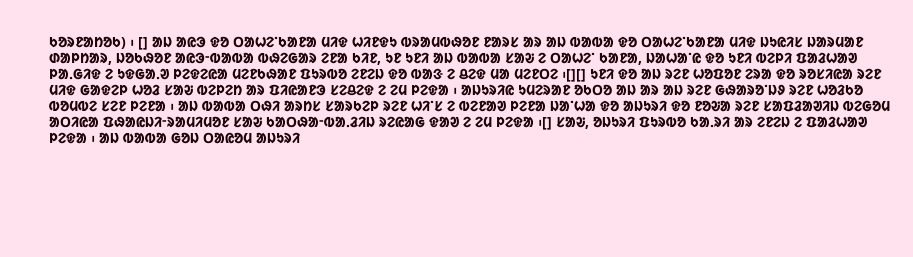ᱠᱚᱨᱱᱟᱴᱚᱠ) ᱾ [] ᱟᱡ ᱟᱭᱳ ᱫᱚ ᱛᱟᱦᱮᱸᱠᱟᱱᱟ ᱢᱤᱫ ᱦᱤᱱᱫᱩ ᱵᱨᱟᱢᱵᱷᱚᱱ ᱱᱟᱨᱥ ᱟᱨ ᱟᱡ ᱵᱟᱵᱟ ᱫᱚ ᱛᱟᱦᱮᱸᱠᱟᱱᱟ ᱢᱤᱫ ᱡᱩᱭᱤᱥ ᱡᱟᱨᱢᱟᱱ ᱰᱟᱞᱴᱟᱨ, ᱡᱚᱠᱷᱚᱱ ᱟᱭᱳᱼᱵᱟᱵᱟ ᱵᱷᱮᱜᱟᱨ ᱮᱱᱟ ᱠᱤᱱ, ᱩᱱ ᱩᱱᱤ ᱟᱡ ᱵᱟᱵᱟ ᱥᱟᱶ ᱮ ᱛᱟᱦᱮᱸ ᱠᱟᱱᱟ, ᱡᱟᱦᱟᱸᱭ ᱫᱚ ᱩᱱᱤ ᱵᱮᱞᱤ ᱯᱟᱲᱦᱟᱣ ᱞᱟᱹᱜᱤᱫ ᱮ ᱩᱫᱜᱟᱹᱣ ᱞᱮᱫᱮᱭᱟ ᱢᱮᱱᱠᱷᱟᱱ ᱯᱩᱨᱵᱚ ᱮᱱᱮᱡ ᱫᱚ ᱵᱟᱝ ᱮ ᱪᱮᱫ ᱢᱟ ᱢᱮᱱᱛᱮ ᱾[][] ᱩᱱᱤ ᱫᱚ ᱟᱡ ᱨᱮᱱ ᱦᱚᱯᱚᱱ ᱮᱨᱟ ᱫᱚ ᱨᱚᱥᱤᱭᱟ ᱨᱮᱱ ᱢᱤᱫ ᱜᱟᱫᱮᱞ ᱦᱚᱲ ᱥᱟᱶ ᱵᱮᱞᱮᱴ ᱟᱨ ᱯᱤᱭᱟᱱᱳ ᱥᱮᱪᱮᱫ ᱮ ᱮᱢ ᱞᱮᱫᱟ ᱾ ᱟᱡᱩᱨᱤᱭ ᱩᱢᱮᱨᱟᱱ ᱚᱠᱛᱚ ᱟᱡ ᱟᱨ ᱟᱡ ᱨᱮᱱ ᱜᱷᱟᱨᱚᱸᱡᱽ ᱨᱮᱱ ᱦᱚᱲᱠᱚ ᱵᱚᱢᱵᱮ ᱥᱮᱱ ᱞᱮᱱᱟ ᱾ ᱟᱡ ᱵᱟᱵᱟ ᱛᱷᱤ ᱟᱨᱴᱥ ᱥᱟᱨᱠᱮᱞ ᱨᱮᱱ ᱦᱤᱸᱥ ᱮ ᱵᱮᱱᱟᱣ ᱞᱮᱱᱟ ᱡᱟᱸᱦᱟ ᱫᱚ ᱟᱡᱩᱨᱤ ᱫᱚ ᱱᱚᱶᱟ ᱨᱮᱱ ᱥᱟᱯᱲᱟᱣᱤᱡ ᱵᱮᱜᱚᱢ ᱟᱛᱤᱭᱟ ᱯᱷᱟᱭᱡᱤᱼᱨᱟᱢᱤᱢᱚᱱ ᱥᱟᱶ ᱠᱟᱛᱷᱟᱼᱵᱟᱹᱲᱤᱡ ᱨᱮᱭᱟᱜ ᱫᱟᱣ ᱮ ᱮᱢ ᱞᱮᱫᱟ ᱾[] ᱥᱟᱶ, ᱚᱡᱩᱨᱤ ᱯᱩᱨᱵᱚ ᱠᱟᱹᱨᱤ ᱟᱨ ᱮᱱᱮᱡ ᱮ ᱯᱟᱲᱦᱟᱣ ᱞᱮᱫᱟ ᱾ ᱟᱡ ᱵᱟᱵᱟ ᱜᱚᱡ ᱛᱟᱭᱚᱢ ᱟᱡᱩᱨᱤ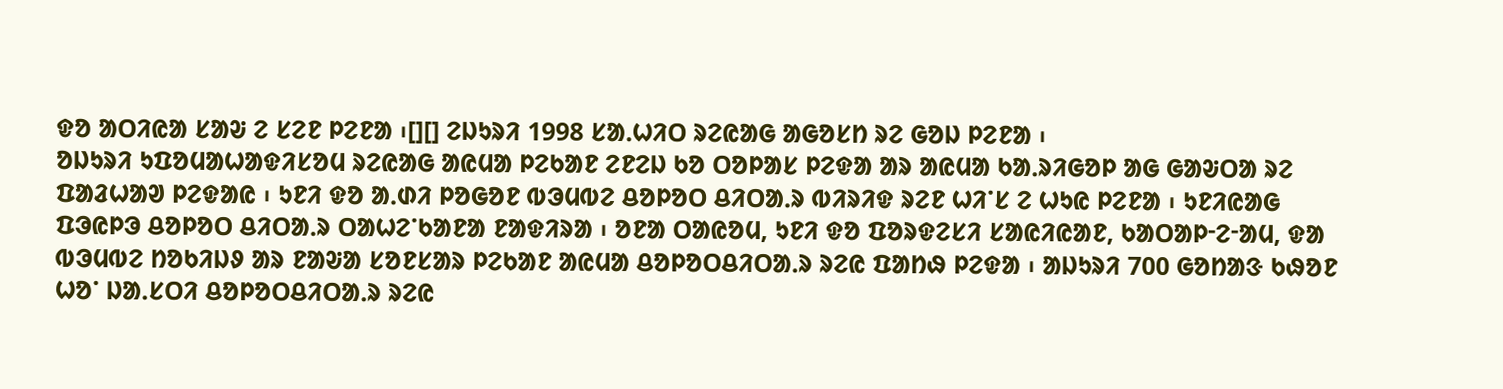ᱫᱚ ᱟᱛᱤᱭᱟ ᱥᱟᱶ ᱮ ᱥᱮᱱ ᱞᱮᱱᱟ ᱾[][] ᱮᱡᱩᱨᱤ 1998 ᱥᱟᱹᱦᱤᱛ ᱨᱮᱭᱟᱜ ᱟᱜᱚᱥᱴ ᱨᱮ ᱜᱚᱡ ᱞᱮᱱᱟ ᱾
ᱚᱡᱩᱨᱤ ᱩᱯᱚᱢᱟᱦᱟᱫᱤᱥᱚᱢ ᱨᱮᱭᱟᱜ ᱟᱭᱢᱟ ᱞᱮᱠᱟᱱ ᱮᱱᱮᱡ ᱠᱚ ᱛᱚᱞᱟᱥ ᱞᱮᱫᱟ ᱟᱨ ᱟᱭᱢᱟ ᱠᱟᱹᱨᱤᱜᱚᱞ ᱟᱜ ᱜᱟᱶᱛᱟ ᱨᱮ ᱯᱟᱲᱦᱟᱣ ᱞᱮᱫᱟᱭ ᱾ ᱩᱱᱤ ᱫᱚ ᱟᱹᱰᱤ ᱞᱚᱜᱚᱱ ᱵᱳᱢᱵᱮ ᱪᱚᱞᱚᱛ ᱪᱤᱛᱟᱹᱨ ᱵᱤᱨᱤᱫ ᱨᱮᱱ ᱦᱤᱸᱥ ᱮ ᱦᱩᱭ ᱞᱮᱱᱟ ᱾ ᱩᱱᱤᱭᱟᱜ ᱯᱳᱭᱞᱳ ᱪᱚᱞᱚᱛ ᱪᱤᱛᱟᱹᱨ ᱛᱟᱦᱮᱸᱠᱟᱱᱟ ᱱᱟᱫᱤᱨᱟ ᱾ ᱚᱱᱟ ᱛᱟᱭᱚᱢ, ᱩᱱᱤ ᱫᱚ ᱯᱚᱨᱫᱮᱥᱤ ᱥᱟᱭᱤᱭᱟᱱ, ᱠᱟᱛᱟᱞᱼᱮᱼᱟᱢ, ᱫᱟ ᱵᱳᱢᱵᱮ ᱴᱚᱠᱤᱡᱽ ᱟᱨ ᱱᱟᱶᱟ ᱥᱚᱱᱥᱟᱨ ᱞᱮᱠᱟᱱ ᱟᱭᱢᱟ ᱪᱚᱞᱚᱛᱪᱤᱛᱟᱹᱨ ᱨᱮᱭ ᱯᱟᱴᱷ ᱞᱮᱫᱟ ᱾ ᱟᱡᱩᱨᱤ 700 ᱜᱚᱴᱟᱝ ᱠᱷᱚᱱ ᱦᱚᱸ ᱡᱟᱹᱥᱛᱤ ᱪᱚᱞᱚᱛᱪᱤᱛᱟᱹᱨ ᱨᱮᱭ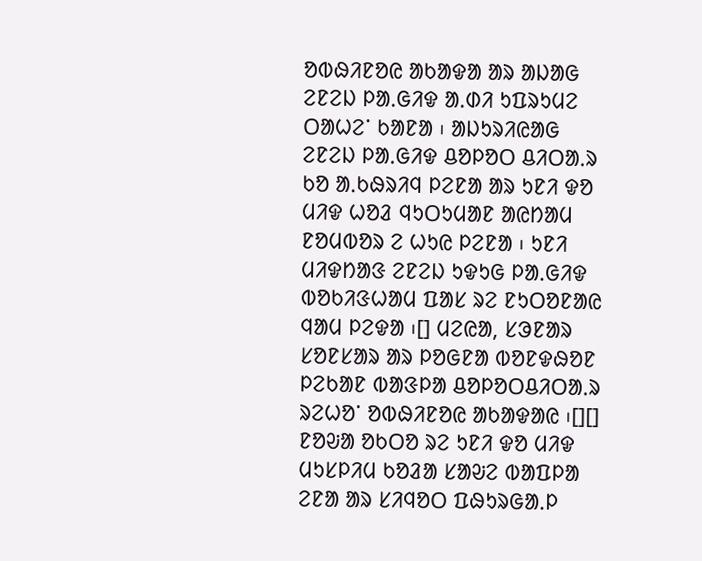ᱚᱵᱷᱤᱱᱚᱭ ᱟᱠᱟᱫᱟ ᱟᱨ ᱟᱡᱟᱜ ᱮᱱᱮᱡ ᱞᱟᱹᱜᱤᱫ ᱟᱹᱰᱤ ᱩᱯᱨᱩᱢᱮ ᱛᱟᱦᱮᱸ ᱠᱟᱱᱟ ᱾ ᱟᱡᱩᱨᱤᱭᱟᱜ ᱮᱱᱮᱡ ᱞᱟᱹᱜᱤᱫ ᱪᱚᱞᱚᱛ ᱪᱤᱛᱟᱹᱨ ᱠᱚ ᱟᱹᱠᱷᱨᱤᱧ ᱞᱮᱱᱟ ᱟᱨ ᱩᱱᱤ ᱫᱚ ᱢᱤᱫ ᱦᱚᱲ ᱧᱩᱛᱩᱢᱟᱱ ᱟᱭᱴᱟᱢ ᱱᱚᱢᱵᱚᱨ ᱮ ᱦᱩᱭ ᱞᱮᱱᱟ ᱾ ᱩᱱᱤ ᱢᱤᱫᱴᱟᱝ ᱮᱱᱮᱡ ᱩᱫᱩᱜ ᱞᱟᱹᱜᱤᱫ ᱵᱚᱠᱤᱝᱦᱟᱢ ᱯᱟᱥ ᱨᱮ ᱱᱩᱛᱚᱱᱟᱭ ᱧᱟᱢ ᱞᱮᱫᱟ ᱾[] ᱢᱮᱭᱟ, ᱥᱳᱱᱟᱨ ᱥᱚᱱᱥᱟᱨ ᱟᱨ ᱞᱚᱜᱱᱟ ᱵᱚᱱᱫᱷᱚᱱ ᱞᱮᱠᱟᱱ ᱵᱟᱝᱞᱟ ᱪᱚᱞᱚᱛᱪᱤᱛᱟᱹᱨ ᱨᱮᱦᱚᱸ ᱚᱵᱷᱤᱱᱚᱭ ᱟᱠᱟᱫᱟᱭ ᱾[][]
ᱱᱚᱶᱟ ᱚᱠᱛᱚ ᱨᱮ ᱩᱱᱤ ᱫᱚ ᱢᱤᱫ ᱢᱩᱥᱞᱤᱢ ᱠᱚᱲᱟ ᱥᱟᱶᱮ ᱵᱟᱯᱞᱟ ᱮᱱᱟ ᱟᱨ ᱥᱤᱧᱚᱛ ᱯᱷᱩᱨᱜᱟᱹᱞ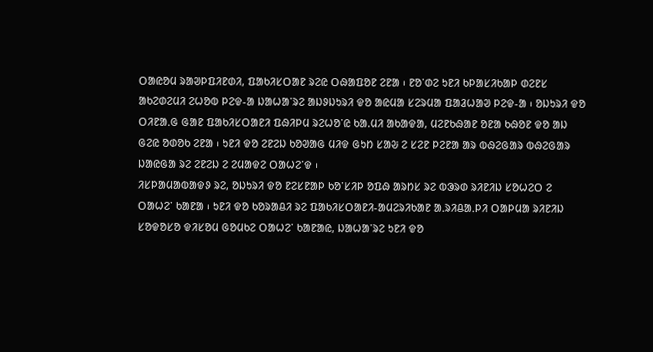ᱛᱟᱭᱚᱢ ᱨᱟᱣᱞᱯᱤᱱᱰᱤ, ᱯᱟᱠᱤᱥᱛᱟᱱ ᱨᱮᱭ ᱛᱷᱟᱯᱚᱱ ᱮᱱᱟ ᱾ ᱱᱚᱸᱰᱮ ᱩᱱᱤ ᱠᱞᱟᱥᱤᱠᱟᱞ ᱰᱮᱱᱥ ᱟᱠᱮᱰᱮᱢᱤ ᱮᱦᱚᱵ ᱞᱮᱫ-ᱟ ᱡᱟᱦᱟᱸᱨᱮ ᱟᱡᱽᱡᱩᱨᱤ ᱫᱚ ᱟᱭᱢᱟ ᱥᱮᱨᱢᱟ ᱯᱟᱲᱦᱟᱣ ᱞᱮᱫ-ᱟ ᱾ ᱚᱡᱩᱨᱤ ᱫᱚ ᱛᱤᱱᱟᱹᱜ ᱜᱟᱱ ᱯᱟᱠᱤᱥᱛᱟᱱᱤ ᱯᱷᱤᱞᱢ ᱨᱮᱦᱚᱸᱭ ᱠᱟ.ᱢᱤ ᱟᱠᱟᱫᱟ, ᱢᱮᱱᱠᱷᱟᱱ ᱚᱱᱟ ᱠᱷᱚᱱ ᱫᱚ ᱟᱡ ᱜᱮᱭ ᱚᱰᱚᱠ ᱮᱱᱟ ᱾ ᱩᱱᱤ ᱫᱚ ᱮᱱᱮᱡ ᱠᱚᱣᱟᱜ ᱢᱤᱫ ᱜᱩᱴ ᱥᱟᱶ ᱮ ᱥᱮᱱ ᱞᱮᱱᱟ ᱟᱨ ᱵᱷᱮᱜᱟᱨ ᱵᱷᱮᱜᱟᱨ ᱡᱟᱭᱜᱟ ᱨᱮ ᱮᱱᱮᱡ ᱮ ᱮᱢᱟᱫᱮ ᱛᱟᱦᱮᱸᱫ ᱾
ᱤᱥᱞᱟᱢᱟᱵᱟᱫᱽ ᱨᱮ, ᱚᱡᱩᱨᱤ ᱫᱚ ᱱᱮᱥᱱᱟᱞ ᱠᱚᱸᱥᱤᱞ ᱚᱯᱷ ᱟᱨᱴᱥ ᱨᱮ ᱵᱳᱨᱰ ᱨᱤᱱᱤᱡ ᱥᱚᱦᱮᱛ ᱮ ᱛᱟᱦᱮᱸ ᱠᱟᱱᱟ ᱾ ᱩᱱᱤ ᱫᱚ ᱠᱚᱨᱟᱪᱤ ᱨᱮ ᱯᱟᱠᱤᱥᱛᱟᱱᱤ-ᱟᱢᱮᱨᱤᱠᱟᱱ ᱟᱹᱨᱤᱪᱟᱹᱞᱤ ᱛᱟᱞᱢᱟ ᱨᱤᱱᱤᱡ ᱥᱚᱫᱚᱥᱚ ᱫᱤᱥᱚᱢ ᱜᱚᱢᱠᱮ ᱛᱟᱦᱮᱸ ᱠᱟᱱᱟᱭ, ᱡᱟᱦᱟᱸᱨᱮ ᱩᱱᱤ ᱫᱚ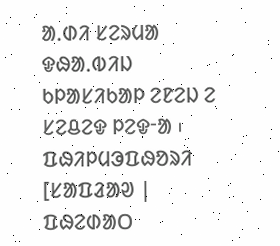ᱟᱹᱰᱤ ᱥᱮᱨᱢᱟ ᱫᱷᱟᱹᱵᱤᱡ ᱠᱞᱟᱥᱤᱠᱟᱞ ᱮᱱᱮᱡ ᱮ ᱥᱮᱪᱮᱫ ᱞᱮᱫᱼᱟ ᱾
ᱯᱷᱤᱞᱢᱳᱯᱷᱚᱨᱤ
[ᱥᱟᱯᱲᱟᱣ | ᱯᱷᱮᱰᱟᱛ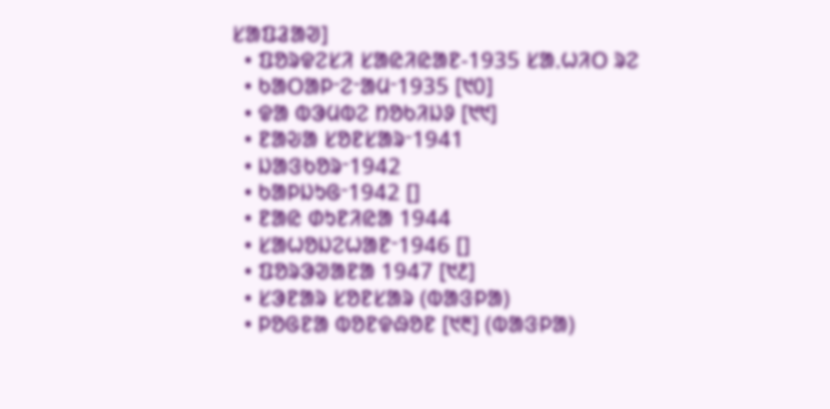ᱥᱟᱯᱲᱟᱣ]
  • ᱯᱚᱨᱫᱮᱥᱤ ᱥᱟᱭᱤᱭᱟᱱ-1935 ᱥᱟᱹᱦᱤᱛ ᱨᱮ
  • ᱠᱟᱛᱟᱞᱼᱮᱼᱟᱢᱼ1935 [᱑᱐]
  • ᱫᱟ ᱵᱳᱢᱵᱮ ᱴᱚᱠᱤᱡᱽ [᱑᱑]
  • ᱱᱟᱶᱟ ᱥᱚᱱᱥᱟᱨᱼ1941
  • ᱡᱟᱝᱠᱚᱨᱼ1942
  • ᱠᱟᱞᱡᱩᱜᱼ1942 []
  • ᱱᱟᱭ ᱰᱩᱱᱤᱭᱟ 1944
  • ᱥᱟᱦᱚᱡᱮᱦᱟᱱᱼ1946 []
  • ᱯᱚᱨᱳᱣᱟᱱᱟ 1947 [᱑᱒]
  • ᱥᱳᱱᱟᱨ ᱥᱚᱱᱥᱟᱨ (ᱵᱟᱝᱞᱟ)
  • ᱞᱚᱜᱱᱟ ᱵᱚᱱᱫᱷᱚᱱ [᱑᱓] (ᱵᱟᱝᱞᱟ)